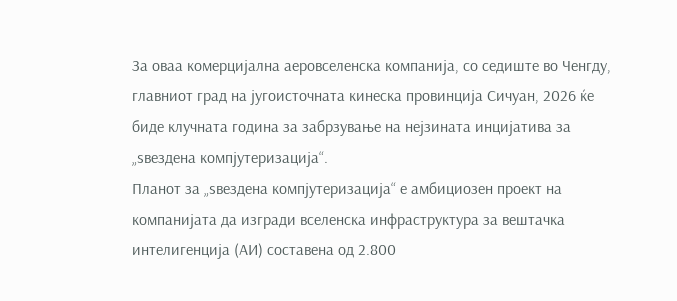За оваа комерцијална аеровселенска компанија, со седиште во Ченгду, главниот град на југоисточната кинеска провинција Сичуан, 2026 ќе биде клучната година за забрзување на нејзината инцијатива за „ѕвездена компјутеризација“.
Планот за „ѕвездена компјутеризација“ е амбициозен проект на компанијата да изгради вселенска инфраструктура за вештачка интелигенција (АИ) составена од 2.800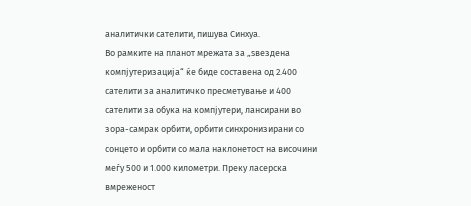аналитички сателити, пишува Синхуа.
Во рамките на планот мрежата за „ѕвездена компјутеризација“ ќе биде составена од 2.400 сателити за аналитичко пресметување и 400 сателити за обука на компјутери, лансирани во зора-самрак орбити, орбити синхронизирани со сонцето и орбити со мала наклонетост на височини меѓу 500 и 1.000 километри. Преку ласерска вмреженост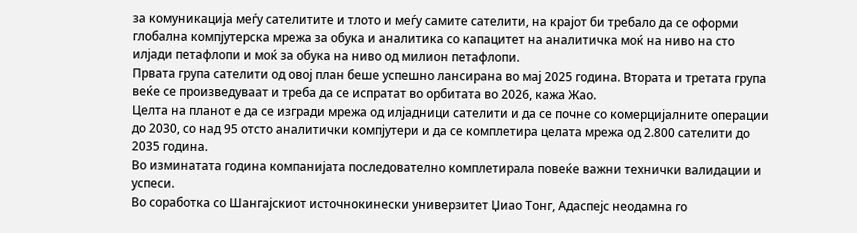за комуникација меѓу сателитите и тлото и меѓу самите сателити, на крајот би требало да се оформи глобална компјутерска мрежа за обука и аналитика со капацитет на аналитичка моќ на ниво на сто илјади петафлопи и моќ за обука на ниво од милион петафлопи.
Првата група сателити од овој план беше успешно лансирана во мај 2025 година. Втората и третата група веќе се произведуваат и треба да се испратат во орбитата во 2026, кажа Жао.
Целта на планот е да се изгради мрежа од илјадници сателити и да се почне со комерцијалните операции до 2030, со над 95 отсто аналитички компјутери и да се комплетира целата мрежа од 2.800 сателити до 2035 година.
Во изминатата година компанијата последователно комплетирала повеќе важни технички валидации и успеси.
Во соработка со Шангајскиот источнокинески универзитет Џиао Тонг, Адаспејс неодамна го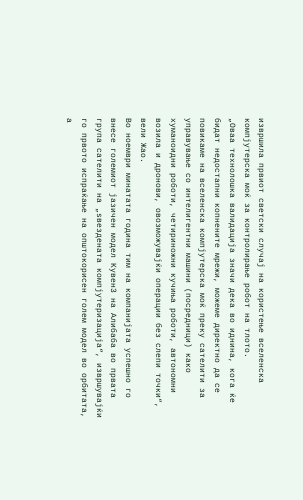извршила првиот светски случај на користење вселенска компјутерска моќ за контролирање робот на тлото.
„Оваа технолошка валидација значи дека во иднина, кога ќе бидат недостапни копнените мрежи, можеме директно да се повикаме на вселенска компјутерска моќ преку сателити за управување со интелигентни машини (посредници) како хуманоидни роботи, четириножни кучиња роботи, автономни возила и дронови, овозможувајќи операции без слепи точки“, вели Жао.
Во ноември минатата година тим на компанијата успешно го внесе големиот јазичен модел Кувен3 на Алибаба во првата група сателити на „ѕвездената компјутеризација“, извршувајќи го првото испраќање на општокорисен голем модел во орбитата, а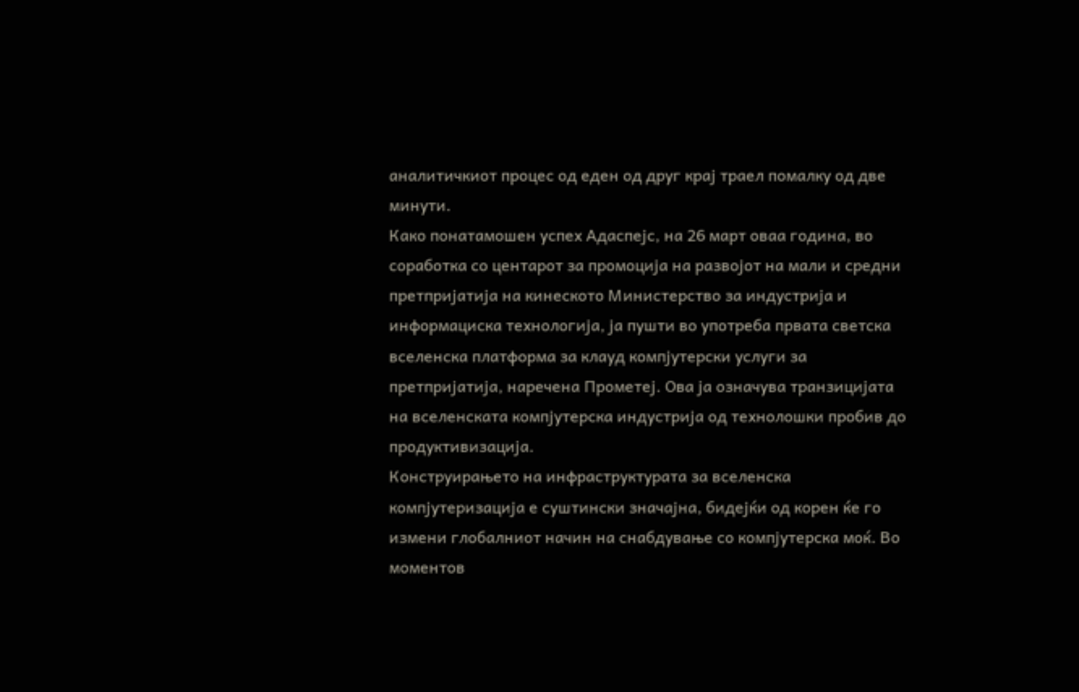аналитичкиот процес од еден од друг крај траел помалку од две минути.
Како понатамошен успех Адаспејс, на 26 март оваа година, во соработка со центарот за промоција на развојот на мали и средни претпријатија на кинеското Министерство за индустрија и информациска технологија, ја пушти во употреба првата светска вселенска платформа за клауд компјутерски услуги за претпријатија, наречена Прометеј. Ова ја означува транзицијата на вселенската компјутерска индустрија од технолошки пробив до продуктивизација.
Конструирањето на инфраструктурата за вселенска компјутеризација е суштински значајна, бидејќи од корен ќе го измени глобалниот начин на снабдување со компјутерска моќ. Во моментов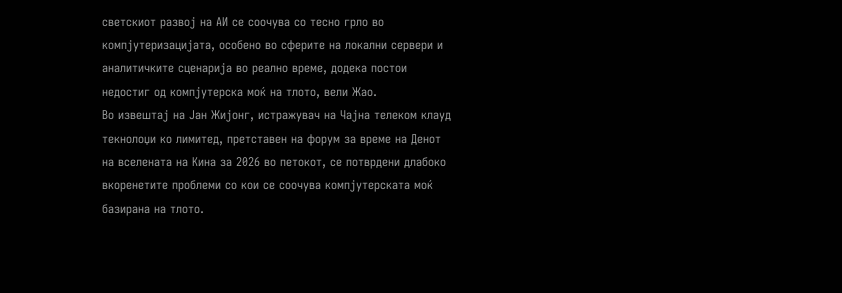светскиот развој на АИ се соочува со тесно грло во компјутеризацијата, особено во сферите на локални сервери и аналитичките сценарија во реално време, додека постои недостиг од компјутерска моќ на тлото, вели Жао.
Во извештај на Јан Жијонг, истражувач на Чајна телеком клауд текнолоџи ко лимитед, претставен на форум за време на Денот на вселената на Кина за 2026 во петокот, се потврдени длабоко вкоренетите проблеми со кои се соочува компјутерската моќ базирана на тлото.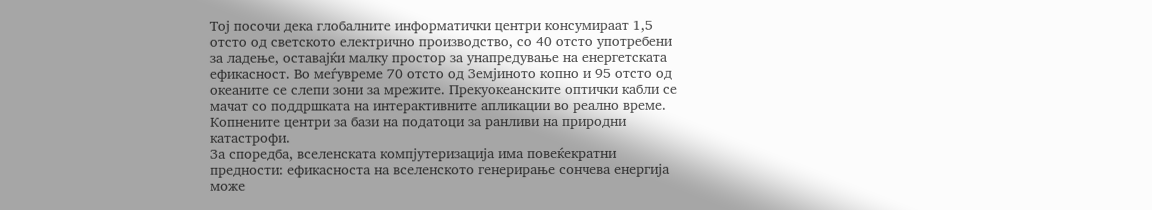Тој посочи дека глобалните информатички центри консумираат 1,5 отсто од светското електрично производство, со 40 отсто употребени за ладење, оставајќи малку простор за унапредување на енергетската ефикасност. Во меѓувреме 70 отсто од Земјиното копно и 95 отсто од океаните се слепи зони за мрежите. Прекуокеанските оптички кабли се мачат со поддршката на интерактивните апликации во реално време. Копнените центри за бази на податоци за ранливи на природни катастрофи.
За споредба, вселенската компјутеризација има повеќекратни предности: ефикасноста на вселенското генерирање сончева енергија може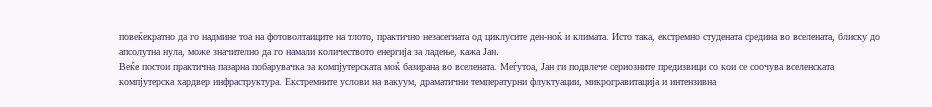повеќекратно да го надмине тоа на фотоволтаиците на тлото, практично незасегната од циклусите ден-ноќ и климата. Исто така, екстремно студената средина во вселената, блиску до апсолутна нула, може значително да го намали количеството енергија за ладење, кажа Јан.
Веќе постои практична пазарна побарувачка за компјутерската моќ базирана во вселената. Меѓутоа, Јан ги подвлече сериозните предизвици со кои се соочува вселенската компјутерска хардвер инфраструктура. Екстремните услови на вакуум, драматични температурни флуктуации, микрогравитација и интензивна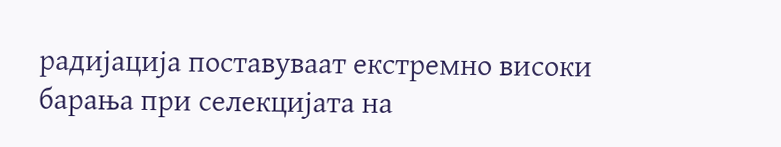радијација поставуваат екстремно високи барања при селекцијата на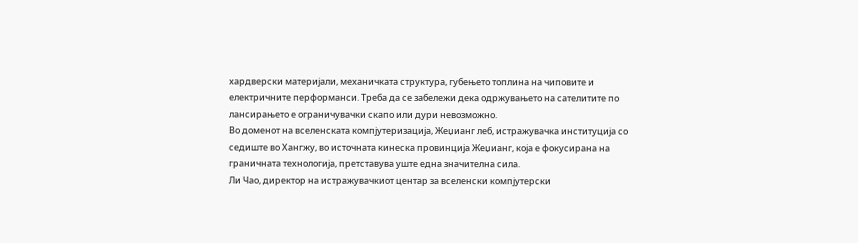хардверски материјали, механичката структура, губењето топлина на чиповите и електричните перформанси. Треба да се забележи дека одржувањето на сателитите по лансирањето е ограничувачки скапо или дури невозможно.
Во доменот на вселенската компјутеризација, Жеџианг леб, истражувачка институција со седиште во Хангжу, во источната кинеска провинција Жеџианг, која е фокусирана на граничната технологија, претставува уште една значителна сила.
Ли Чао, директор на истражувачкиот центар за вселенски компјутерски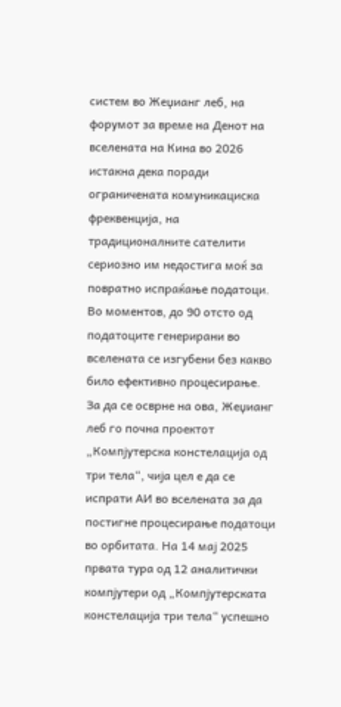систем во Жеџианг леб, на форумот за време на Денот на вселената на Кина во 2026 истакна дека поради ограничената комуникациска фреквенција, на традиционалните сателити сериозно им недостига моќ за повратно испраќање податоци. Во моментов, до 90 отсто од податоците генерирани во вселената се изгубени без какво било ефективно процесирање.
За да се осврне на ова, Жеџианг леб го почна проектот „Компјутерска констелација од три тела“, чија цел е да се испрати АИ во вселената за да постигне процесирање податоци во орбитата. На 14 мај 2025 првата тура од 12 аналитички компјутери од „Компјутерската констелација три тела“ успешно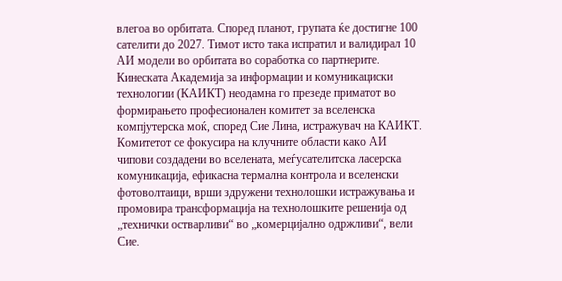влегоа во орбитата. Според планот, групата ќе достигне 100 сателити до 2027. Тимот исто така испратил и валидирал 10 АИ модели во орбитата во соработка со партнерите.
Кинеската Академија за информации и комуникациски технологии (КАИКТ) неодамна го презеде приматот во формирањето професионален комитет за вселенска компјутерска моќ, според Сие Лина, истражувач на КАИКТ.
Комитетот се фокусира на клучните области како АИ чипови создадени во вселената, меѓусателитска ласерска комуникација, ефикасна термална контрола и вселенски фотоволтаици, врши здружени технолошки истражувања и промовира трансформација на технолошките решенија од „технички остварливи“ во „комерцијално одржливи“, вели Сие.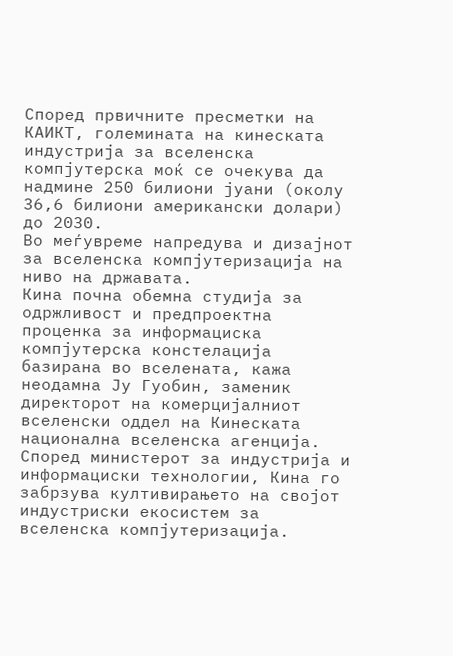Според првичните пресметки на КАИКТ, големината на кинеската индустрија за вселенска компјутерска моќ се очекува да надмине 250 билиони јуани (околу 36,6 билиони американски долари) до 2030.
Во меѓувреме напредува и дизајнот за вселенска компјутеризација на ниво на државата.
Кина почна обемна студија за одржливост и предпроектна проценка за информациска компјутерска констелација базирана во вселената, кажа неодамна Ју Гуобин, заменик директорот на комерцијалниот вселенски оддел на Кинеската национална вселенска агенција.
Според министерот за индустрија и информациски технологии, Кина го забрзува култивирањето на својот индустриски екосистем за вселенска компјутеризација.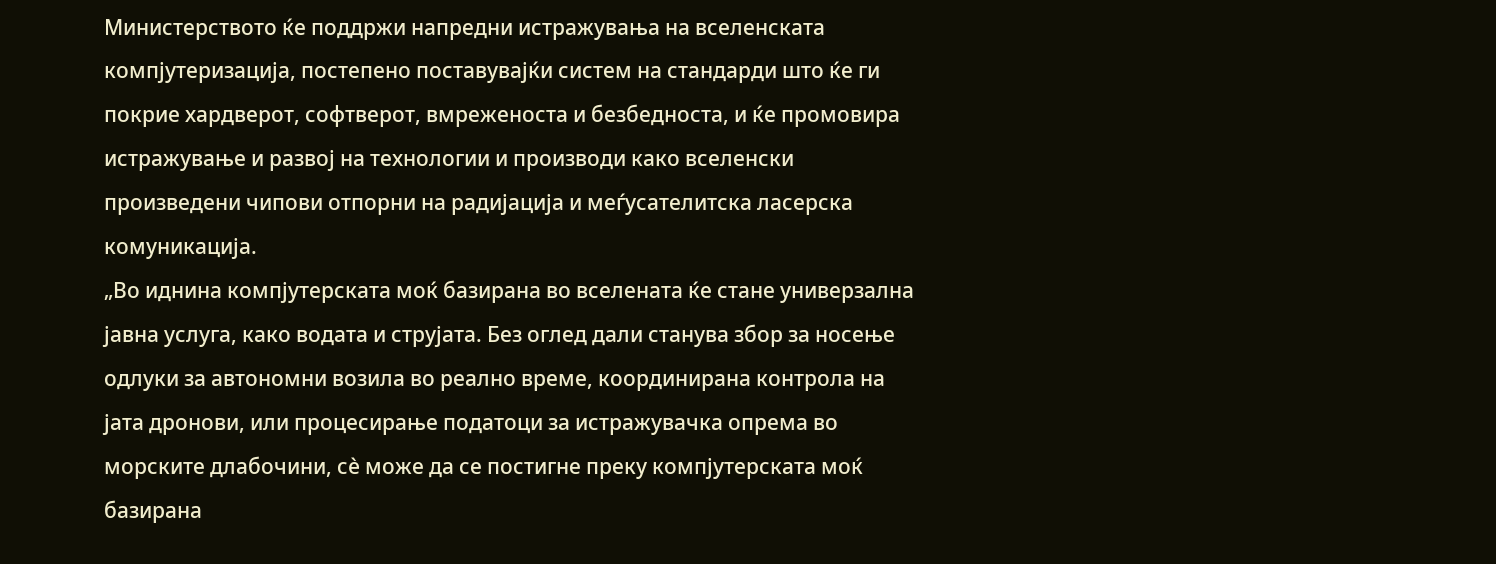Министерството ќе поддржи напредни истражувања на вселенската компјутеризација, постепено поставувајќи систем на стандарди што ќе ги покрие хардверот, софтверот, вмреженоста и безбедноста, и ќе промовира истражување и развој на технологии и производи како вселенски произведени чипови отпорни на радијација и меѓусателитска ласерска комуникација.
„Во иднина компјутерската моќ базирана во вселената ќе стане универзална јавна услуга, како водата и струјата. Без оглед дали станува збор за носење одлуки за автономни возила во реално време, координирана контрола на јата дронови, или процесирање податоци за истражувачка опрема во морските длабочини, сè може да се постигне преку компјутерската моќ базирана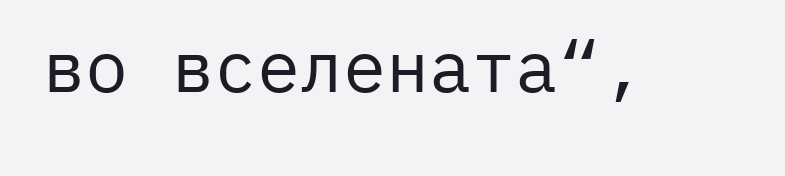во вселената“,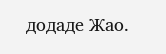додаде Жао.